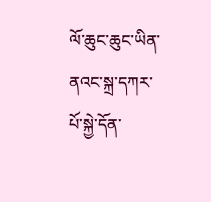ལོ་ཆུང་ཆུང་ཡིན་ནའང་སྐྲ་དཀར་པོ་སྐྱེ་དོན་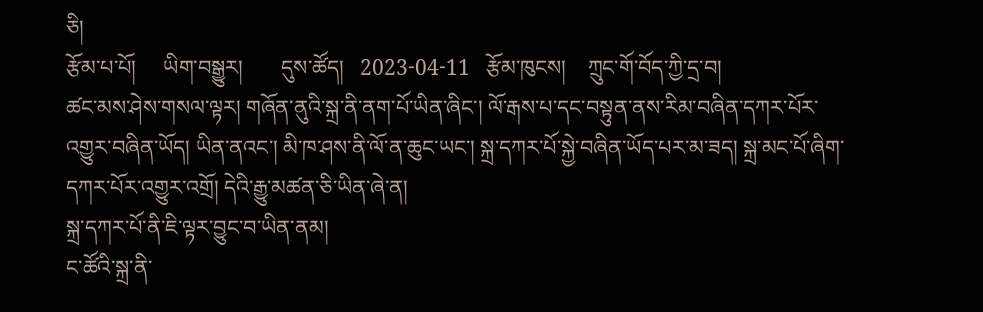ཅི།
རྩོམ་པ་པོ།     ཡིག་བསྒྱུར།       དུས་ཚོད།   2023-04-11   རྩོམ་ཁུངས།    ཀྲུང་གོ་བོད་ཀྱི་དྲ་བ།
ཚང་མས་ཤེས་གསལ་ལྟར། གཞོན་ནུའི་སྐྲ་ནི་ནག་པོ་ཡིན་ཞིང་། ལོ་རྒས་པ་དང་བསྟུན་ནས་རིམ་བཞིན་དཀར་པོར་འགྱུར་བཞིན་ཡོད། ཡིན་ནའང་། མི་ཁ་ཤས་ནི་ལོ་ན་ཆུང་ཡང་། སྐྲ་དཀར་པོ་སྐྱེ་བཞིན་ཡོད་པར་མ་ཟད། སྐྲ་མང་པོ་ཞིག་དཀར་པོར་འགྱུར་འགྲོ། དེའི་རྒྱུ་མཚན་ཅི་ཡིན་ཞེ་ན།
སྐྲ་དཀར་པོ་ནི་ཇི་ལྟར་བྱུང་བ་ཡིན་ནམ།
ང་ཚོའི་སྐྲ་ནི་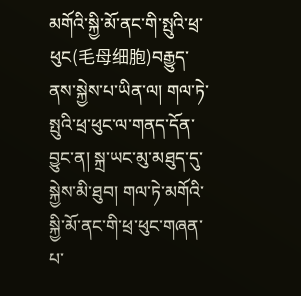མགོའི་སྐྱི་མོ་ནང་གི་སྤུའི་ཕྲ་ཕུང(毛母细胞)བརྒྱུད་ནས་སྐྱེས་པ་ཡིན་ལ། གལ་ཏེ་སྤུའི་ཕྲ་ཕུང་ལ་གནད་དོན་བྱུང་ན། སྐྲ་ཡང་མུ་མཐུད་དུ་སྐྱེས་མི་ཐུབ། གལ་ཏེ་མགོའི་སྐྱི་མོ་ནང་གི་ཕྲ་ཕུང་གཞན་པ་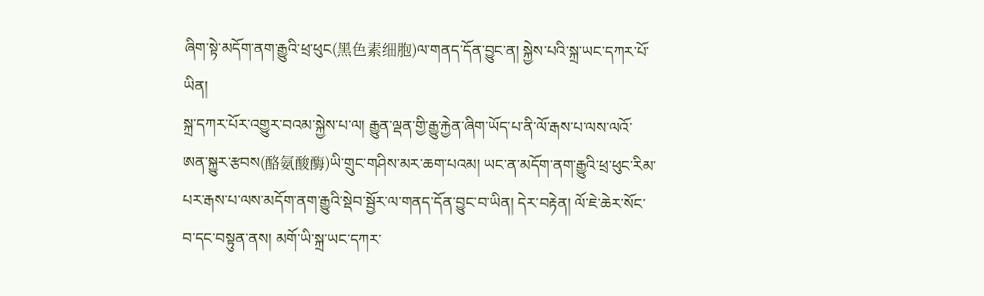ཞིག་སྟེ་མདོག་ནག་རྒྱུའི་ཕྲ་ཕུང(黑色素细胞)ལ་གནད་དོན་བྱུང་ན། སྐྱེས་པའི་སྐྲ་ཡང་དཀར་པོ་ཡིན།
སྐྲ་དཀར་པོར་འགྱུར་བའམ་སྐྱེས་པ་ལ། རྒྱུན་ལྡན་གྱི་རྒྱུ་རྐྱེན་ཞིག་ཡོད་པ་ནི་ལོ་རྒས་པ་ལས་ལའོ་ཨན་སྐྱུར་རྩབས(酪氨酸酶)ཡི་གྲུང་གཤིས་མར་ཆག་པའམ། ཡང་ན་མདོག་ནག་རྒྱུའི་ཕྲ་ཕུང་རིམ་པར་རྒས་པ་ལས་མདོག་ནག་རྒྱུའི་སྡེབ་སྦྱོར་ལ་གནད་དོན་བྱུང་བ་ཡིན། དེར་བརྟེན། ལོ་ཇེ་ཆེར་སོང་བ་དང་བསྟུན་ནས། མགོ་ཡི་སྐྲ་ཡང་དཀར་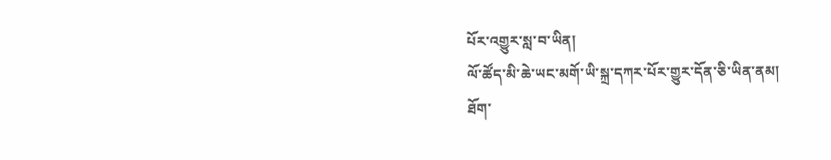པོར་འགྱུར་སླ་བ་ཡིན།
ལོ་ཚོད་མི་ཆེ་ཡང་མགོ་ཡི་སྐྲ་དཀར་པོར་གྱུར་དོན་ཅི་ཡིན་ནམ།
ཐོག་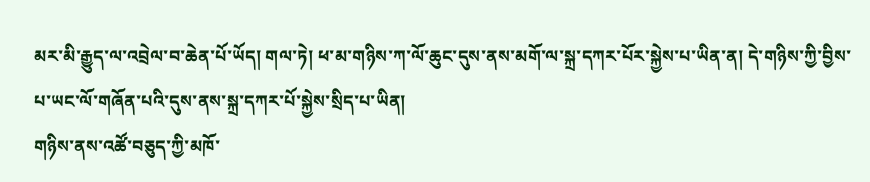མར་མི་རྒྱུད་ལ་འབྲེལ་བ་ཆེན་པོ་ཡོད། གལ་ཏེ། ཕ་མ་གཉིས་ཀ་ལོ་ཆུང་དུས་ནས་མགོ་ལ་སྐྲ་དཀར་པོར་སྐྱེས་པ་ཡིན་ན། དེ་གཉིས་ཀྱི་བྱིས་པ་ཡང་ལོ་གཞོན་པའི་དུས་ནས་སྐྲ་དཀར་པོ་སྐྱེས་སྲིད་པ་ཡིན།
གཉིས་ནས་འཚོ་བཅུད་ཀྱི་མཁོ་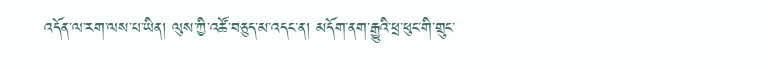འདོན་ལ་རག་ལས་པ་ཡིན། ལུས་ཀྱི་འཚོ་བཅུད་མ་འདང་ན། མདོག་ནག་རྒྱུའི་ཕྲ་ཕུང་གི་གྲུང་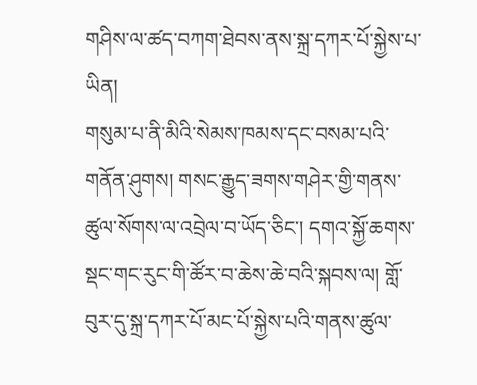གཤིས་ལ་ཚད་བཀག་ཐེབས་ནས་སྐྲ་དཀར་པོ་སྐྱེས་པ་ཡིན།
གསུམ་པ་ནི་མིའི་སེམས་ཁམས་དང་བསམ་པའི་གནོན་ཤུགས། གསང་རྒྱུད་ཟགས་གཤེར་གྱི་གནས་ཚུལ་སོགས་ལ་འབྲེལ་བ་ཡོད་ཅིང་། དགའ་སྐྱོ་ཆགས་སྡང་གང་རུང་གི་ཚོར་བ་ཆེས་ཆེ་བའི་སྐབས་ལ། གློ་བུར་དུ་སྐྲ་དཀར་པོ་མང་པོ་སྐྱེས་པའི་གནས་ཚུལ་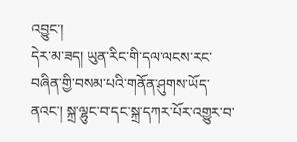འབྱུང་།
དེར་མ་ཟད། ཡུན་རིང་གི་དལ་ལངས་རང་བཞིན་གྱི་བསམ་པའི་གནོན་ཤུགས་ཡོད་ནའང་། སྐྲ་ལྷུང་བ་དང་སྐྲ་དཀར་པོར་འགྱུར་བ་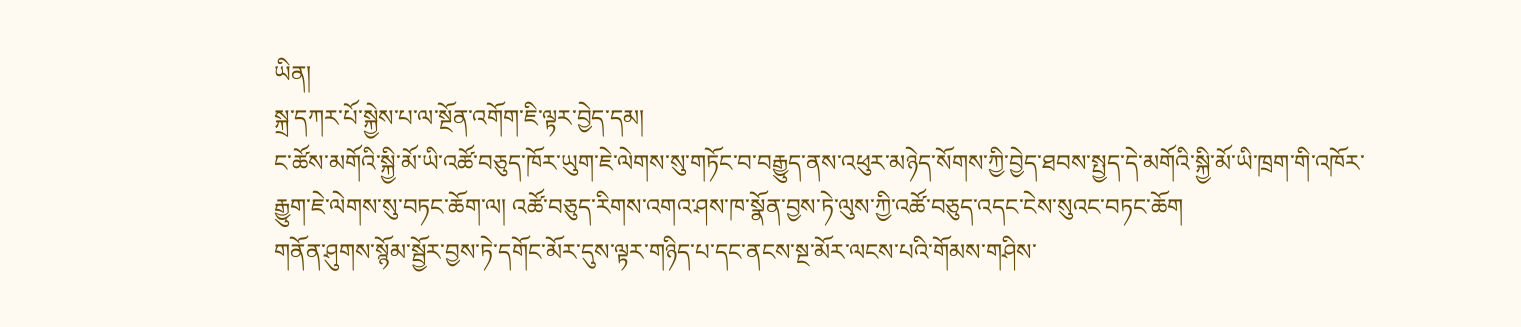ཡིན།
སྐྲ་དཀར་པོ་སྐྱེས་པ་ལ་སྔོན་འགོག་ཇི་ལྟར་བྱེད་དམ།
ང་ཚོས་མགོའི་སྐྱི་མོ་ཡི་འཚོ་བཅུད་ཁོར་ཡུག་ཇེ་ལེགས་སུ་གཏོང་བ་བརྒྱུད་ནས་འཕུར་མཉེད་སོགས་ཀྱི་བྱེད་ཐབས་སྤྱད་དེ་མགོའི་སྐྱི་མོ་ཡི་ཁྲག་གི་འཁོར་རྒྱུག་ཇེ་ལེགས་སུ་བཏང་ཆོག་ལ། འཚོ་བཅུད་རིགས་འགའ་ཤས་ཁ་སྣོན་བྱས་ཏེ་ལུས་ཀྱི་འཚོ་བཅུད་འདང་ངེས་སུའང་བཏང་ཆོག
གནོན་ཤུགས་སྙོམ་སྦྱོར་བྱས་ཏེ་དགོང་མོར་དུས་ལྟར་གཉིད་པ་དང་ནངས་སྔ་མོར་ལངས་པའི་གོམས་གཤིས་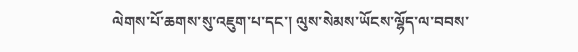ལེགས་པོ་ཆགས་སུ་འཇུག་པ་དང་། ལུས་སེམས་ཡོངས་ལྷོད་ལ་བབས་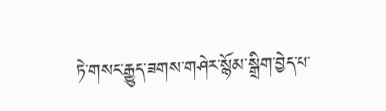ཏེ་གསང་རྒྱུད་ཟགས་གཤེར་སྙོམ་སྒྲིག་བྱེད་པ་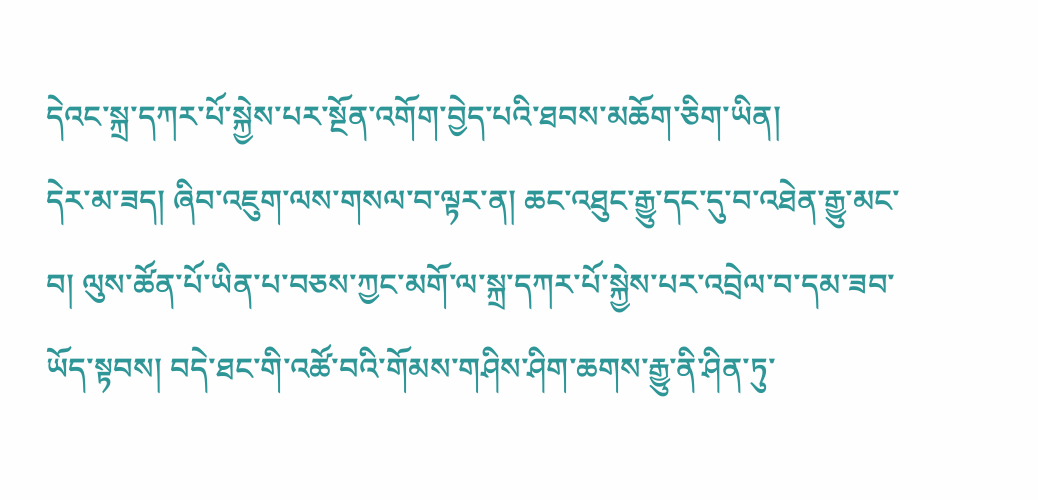དེའང་སྐྲ་དཀར་པོ་སྐྱེས་པར་སྔོན་འགོག་བྱེད་པའི་ཐབས་མཆོག་ཅིག་ཡིན།
དེར་མ་ཟད། ཞིབ་འཇུག་ལས་གསལ་བ་ལྟར་ན། ཆང་འཐུང་རྒྱུ་དང་དུ་བ་འཐེན་རྒྱུ་མང་བ། ལུས་ཚོན་པོ་ཡིན་པ་བཅས་ཀྱང་མགོ་ལ་སྐྲ་དཀར་པོ་སྐྱེས་པར་འབྲེལ་བ་དམ་ཟབ་ཡོད་སྟབས། བདེ་ཐང་གི་འཚོ་བའི་གོམས་གཤིས་ཤིག་ཆགས་རྒྱུ་ནི་ཤིན་ཏུ་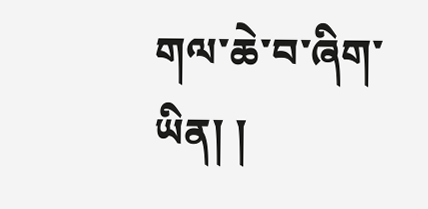གལ་ཆེ་བ་ཞིག་ཡིན། །